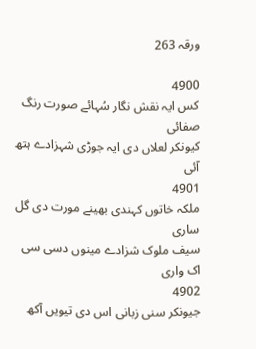ورقہ 263

4900
کس ایہ نقش نگار سُہائے صورت رنگ صفائی
کیونکر لعلاں دی ایہ جوڑی شہزادے ہتھ آئی
4901
ملکہ خاتوں کہندی بھینے مورت دی گل ساری
سیف ملوک شزادے مینوں دسی سی اک واری
4902
جیونکر سنی زبانی اس دی تیویں آکھ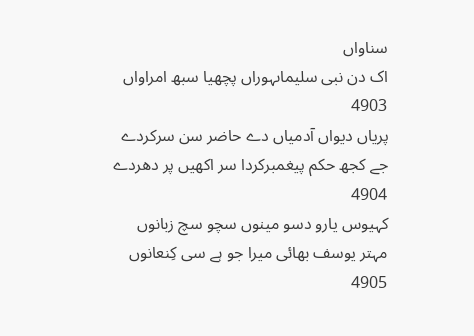سناواں
اک دن نبی سلیماںہوراں پچھیا سبھ امراواں
4903
پریاں دیواں آدمیاں دے حاضر سن سرکردے
جے کجھ حکم پیغمبرکردا سر اکھیں پر دھردے
4904
کہیوس یارو دسو مینوں سچو سچ زبانوں
مہتر یوسف بھائی میرا جو ہے سی کِنعانوں
4905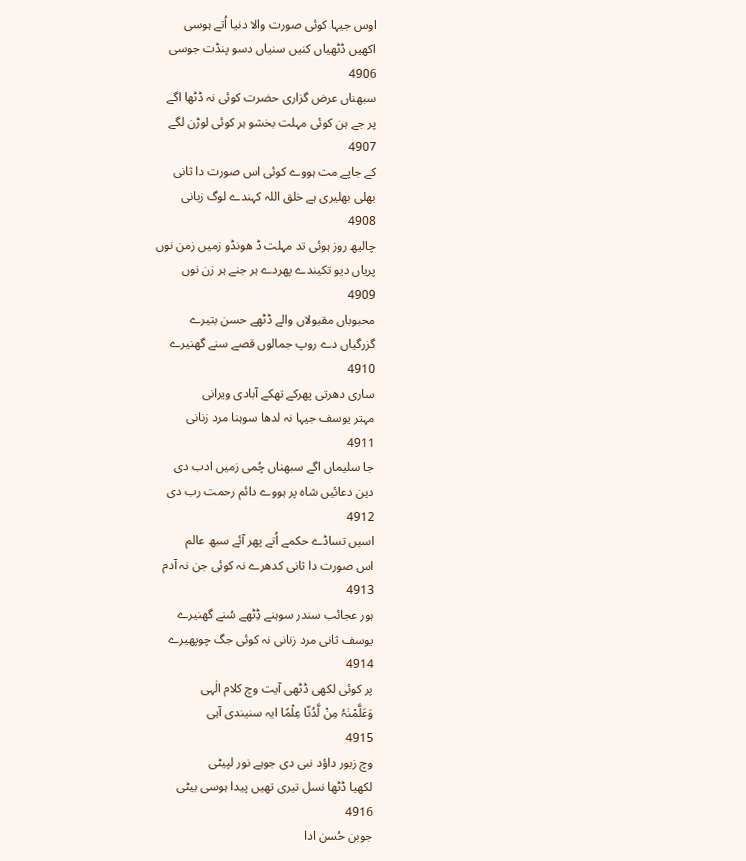اوس جیہا کوئی صورت والا دنیا اُتے ہوسی
اکھیں ڈٹھیاں کنیں سنیاں دسو پنڈت جوسی
4906
سبھناں عرض گزاری حضرت کوئی نہ ڈٹھا اگے
پر جے ہن کوئی مہلت بخشو ہر کوئی لوڑن لگے
4907
کے جاپے مت ہووے کوئی اس صورت دا ثانی
بھلی بھلیری ہے خلق اللہ کہندے لوگ زبانی
4908
چالیھ روز ہوئی تد مہلت ڈ ھونڈو زمیں زمن نوں
پریاں دیو تکیندے پھردے ہر جنے ہر زن نوں
4909
محبوباں مقبولاں والے ڈٹھے حسن بتیرے
گزرگیاں دے روپ جمالوں قصے سنے گھنیرے
4910
ساری دھرتی پھرکے تھکے آبادی ویرانی
مہتر یوسف جیہا نہ لدھا سوہنا مرد زنانی
4911
جا سلیماں اگے سبھناں چُمی زمیں ادب دی
دین دعائیں شاہ پر ہووے دائم رحمت رب دی
4912
اسیں تساڈے حکمے اُتے پھر آئے سبھ عالم
اس صورت دا ثانی کدھرے نہ کوئی جن نہ آدم
4913
ہور عجائب سندر سوہنے ڈِٹھے سُنے گھنیرے
یوسف ثانی مرد زنانی نہ کوئی جگ چوپھیرے
4914
پر کوئی لکھی ڈٹھی آیت وچ کلام الٰہی
وَعَلَّمْنٰہُ مِنْ لَّدُنّا عِلْمًا ایہ سنیندی آہی
4915
وچ زبور داؤد نبی دی جوہے نور لپیٹی
لکھیا ڈٹھا نسل تیری تھیں پیدا ہوسی بیٹی
4916
جوبن حُسن ادا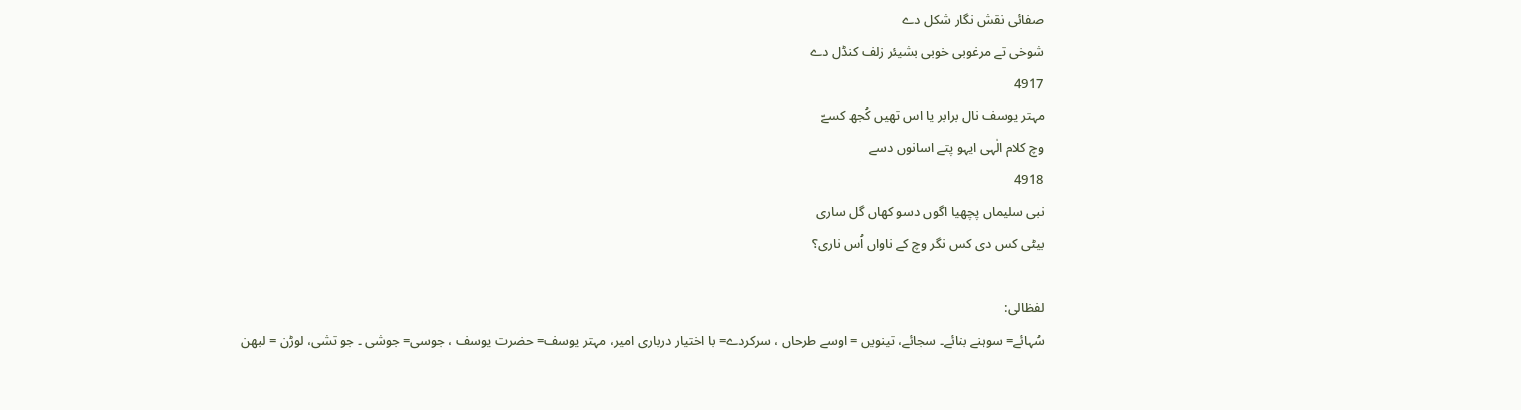صفائی نقش نگار شکل دے
شوخی تے مرغوبی خوبی بشیئر زلف کنڈل دے
4917
مہتر یوسف نال برابر یا اس تھیں کُجھ کسےّ
وچ کلام الٰہی ایہو پتے اسانوں دسے
4918
نبی سلیماں پچھیا اگوں دسو کھاں گل ساری
بیٹی کس دی کس نگر وچ کے ناواں اُس ناری؟

لفظالی:
سُہائے= سوہنے بنائے۔ سجائے، تینویں = اوسے طرحاں ، سرکردے= با اختیار درباری امیر، مہتر یوسف= حضرت یوسف ، جوسی= جوشی ۔ جو تشی، لوڑن = لبھن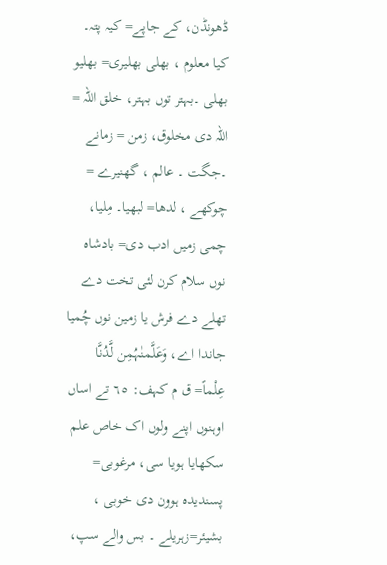ڈھونڈن، کے جاپے= کیہ پتہ۔ کیا معلوم ، بھلی بھلیری= بھلیو بھلی ۔بہتر توں بہتر، خلق اللہ = اللہ دی مخلوق، زمن = زمانے ۔جگت ۔ عالم ، گھنیرے = چوکھے ، لدھا= لبھیا۔ مِلیا، چمی زمیں ادب دی= بادشاہ نوں سلام کرن لئی تخت دے تھلے دے فرش یا زمین نوں چُمیا جاندا اے، وَعَلَّمنٰہُمِن لَّدُنَّا عِلْماً= ق م کہف: ٦٥ تے اساں اوہنوں اپنے ولوں اک خاص علم سکھایا ہویا سی، مرغوبی= پسندیدہ ہوون دی خوبی ، بشیئر=زہریلے ۔ بس والے سپ،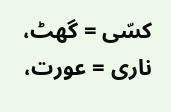کسّی = گھٹ، ناری = عورت،